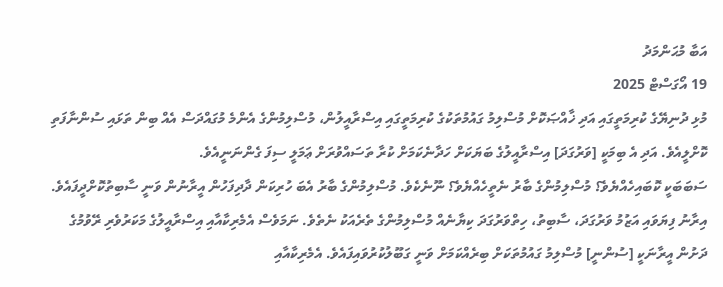އަބާ މުޙަންމަދު
19 އޯގަސްޓް 2025
މުޅި ދުނިޔޭގެ ކުރިމަތީގައި އަދި ޚާއްޞަކޮށް މުސްލިމު ގައުމުތަކުގެ ކުރިމަތީގައި އިސްރާއީލުން، މުސްލިމުންގެ އެންމެ މުގައްދަސް އެއް ބިން ތަޅައި ސުންނާފަތި ކޮށްލީއެވެ. އަދި އެ ބިމަކީ [ވަރުގަދަ] އިސްރާއީލުގެ ބަޔަކަށް ހަދާނެކަމަށް ކުރާ ތަސައްވުރަށް ޢަމަލީ ސިފަ ގެންނަނީއެވެ.
ސަބަބަކީ ކޮބައިހެއްޔެވެ؟ މުސްލިމުންގެ ބާރު ނެތީހެއްޔެވެ؟ ނޫނެކެވެ. މުސްލިމުންގެ ބާރު އެބަ ހުރިކަން ދާދިފަހުން އީރާނުން ވަނީ ސާބިތުކޮށްދީފައެވެ. އިރާނު ފިޔަވައި އަޒުމު ވަރުގަދަ، ސާބިތު، ހިތްވަރުގަދަ ކިޔާނެއް މުސްލިމުންގެ ތެރެއަކު ނެތެވެ. ނަމަވެސް އެމެރިކާއާއި އިސްރާއީލުގެ މަކަރުވެރި ރޭވުމުގެ ދަށުން އީރާނަކީ [ސުންނީ] މުސްލިމު ގައުމުތަކަށް ބިރެއްކަމަށް ވަނީ ގަބޫލުކުރުވައިފައެވެ. އެމެރިކާއާއި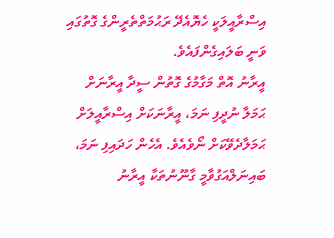އިސްރާއީލަކީ ހެޔޮއެދޭ ރަޙުމަތްތެރީންގެ ގޮތުގައި ވަނީ ބަލައިގެންފައެވެ.
އީރާނު އޮތް މަގާމުގެ ގޮތުން ސީދާ އީރާނަށް ޙަމަލާ ނުދީފި ނަމަ، އީރާނަކަށް އިސްރާއީލަށް ޙަމަލާދެވޭކަށް ނޯވެއެވެ. އެހެން ހަދައިފި ނަމަ، ބައިނަލްއަގުވާމީ ގާނޫނުތަކާ އީރާނު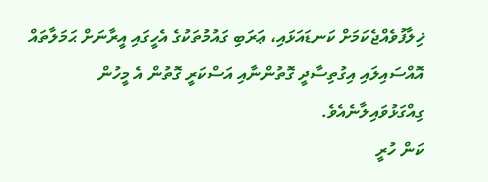ޚިލާފުވެއްޖެކަމަށް ކަނޑައަޅައި، ޢަރަބި ގައުމުތަކުގެ އެހީގައި އީރާނަށް ޙަމަލާތައް އޮއްސައިލައި އިގުތިސާދީ ގޮތުންނާއި އަސްކަރީ ގޮތުން އެ މީހުން ގިއްގަޅުވައިލާނެއެވެ.
ކަން ހުރީ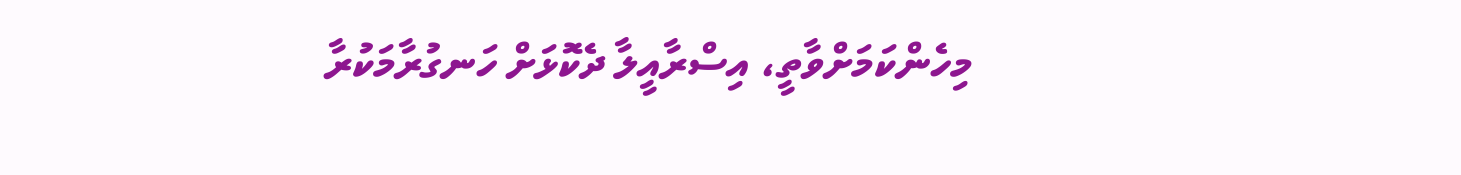މިހެންކަމަށްވާތީ، އިސްރާއީލާ ދެކޮޅަށް ހަނގުރާމަކުރާ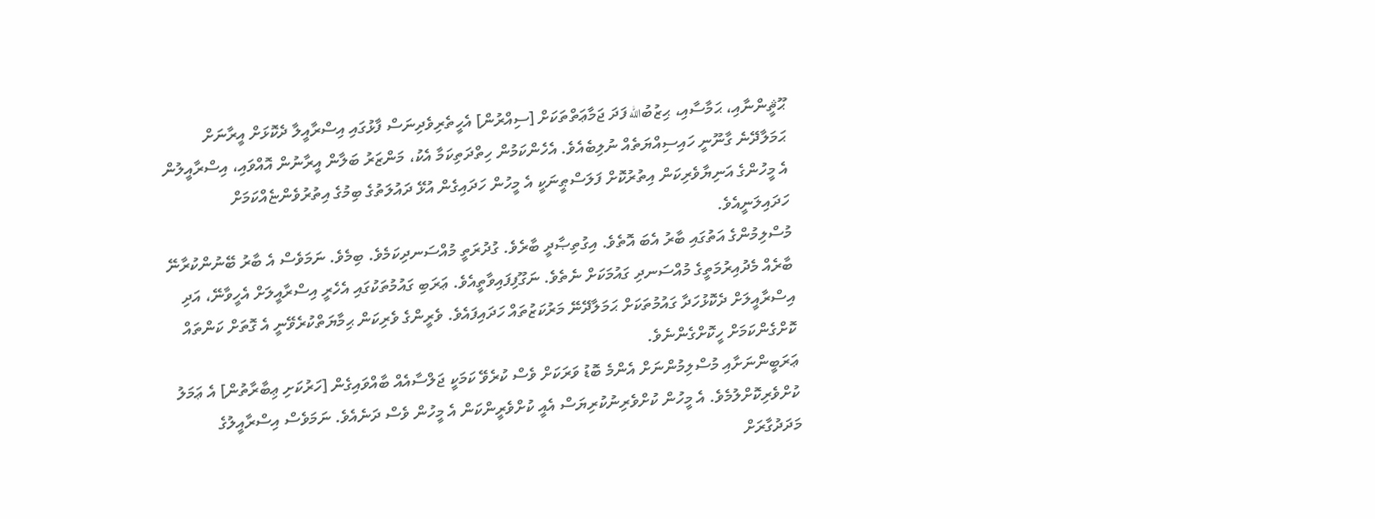ޙޫޘީންނާއި، ޙަމާސާއި، ޙިޒުބުالله ފަދަ ޖަމާޢަތްތަކަށް [ސިއްރުން] އެހީތެރިވެދިނަސް ފާޅުގައި އިސްރާއީލާ ދެކޮޅަށް އީރާނަށް ޙަމަލާދޭނެ ގާނޫނީ ހައިސިއްޔަތެއް ނުލިބެއެވެ. އެހެންކަމުން ހިތްދަތިކަމާ އެކު، މަންޒަރު ބަލާން އީރާނުން އޮއްވައި، އިސްރާއީލުން އެ މީހުންގެ އަނިޔާވެރިކަން އިތުރުކޮށް ފަލަސްޠީނަކީ އެ މީހުން ހަދައިގެން އުޅޭ ދައުލަތުގެ ބިމުގެ އިތުރުވެންޏެއްކަމަށް ހަދައިލަނީއެވެ.
މުސްލިމުންގެ އަތުގައި ބާރު އެބަ އޮތެވެ. އިގުތިޞާދީ ބާރެވެ. ގުދުރަތީ މުއްސަނދިކަމެވެ. ބިމެވެ. ނަމަވެސް އެ ބާރު ބޭނުންކުރާނޭ ބާރެއް މެދުއިރުމަތީގެ މުއްސަނދި ގައުމަކަށް ނެތެވެ. ނަގޫފިފައިވާތީއެވެ. ޢަރަބި ގައުމުތަކުގައި އެހެރީ އިސްރާއީލަށް އެހީވާނޭ، އަދި އިސްރާއީލަށް ދެކޮޅުހަދާ ގައުމުތަކަށް ޙަމަލާދޭނޭ މަރުކަޒުތައް ހަދައިފައެވެ. ވެރީންގެ ވެރިކަން ޙިމާޔަތްކުރެވޭނީ އެ ގޮތަށް ކަންތައް ކޮށްގެންކަމަށް ހީކޮށްގެންނެވެ.
ޢަރަބީންނަށާއި މުސްލިމުންނަށް އެންމެ ބޮޑު ވަރަކަށް ވެސް ކުރެވޭ ކަމަކީ ޖަލްސާއެއް ބާއްވައިގެން [ހަރުކަށި ޢިބާރާތުން] އެ ޢަމަލު ކުށްވެރިކޮށްލުމެވެ. އެ މީހުން ކުށްވެރިނުކުރިޔަސް އެއީ ކުށްވެރީންކަން އެ މީހުން ވެސް ދަނެއެވެ. ނަމަވެސް އިސްރާއީލުގެ މަދަދުގާރަށް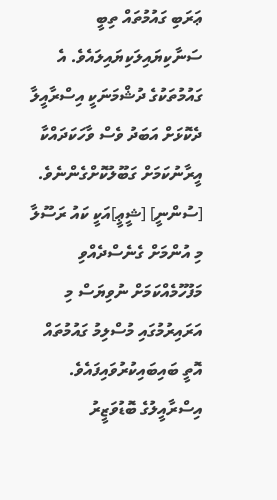ޢަރަބި ގައުމުތައް ތިބީ ސަނާކިޔައިލަކިޔައިލައެވެ. އެ ގައުމުތަކުގެ ދުޝްމަނަކީ އިސްރާއީލާ ދެކޮޅަށް އަބަދު ވެސް ވާހަކަދައްކާ އީރާނުކަމަށް ގަބޫލުކޮށްގެންނެވެ. [ސުންނީ] [ޝީޢީ]އަކީ ކައު ރަސޫލާ މި އުންމަށް ގެނެސްދެއްވި މަފުހޫމެއްކަމަށް ނުވިޔަސް މި އަރައިރުމުގައި މުސްލިމު ގައުމުތައް އޮތީ ބައިބައިކުރުވައިފައެވެ.
އިސްރާއީލުގެ ބޮޑުވަޒީރު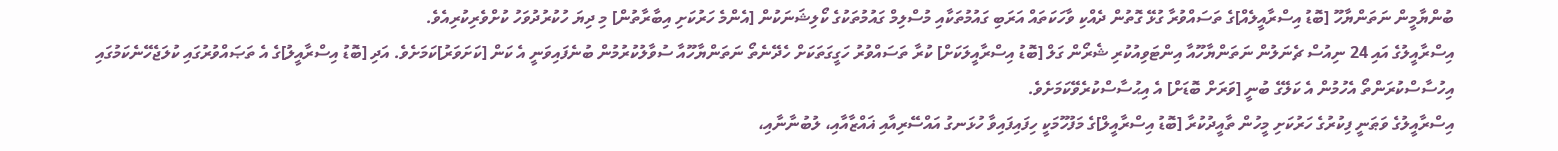ބުންޔާމީން ނަތަންޔާހޫ [ބޮޑު އިސްރާއީލެއް]ގެ ތަސައްވުރާ ގުޅޭ ގޮތުން ދެއްކި ވާހަކަތައް އަރަބި ގައުމުތަކާއި މުސްލިމް ގައުމުތަކުގެ ކޯލިޝަނަކުން [އެންމެ ހަރުކަށި އިބާރާތުން] މި ދިޔަ ހުކުރުދުވަހު ކުށްވެރިކުރިއެވެ.
އިސްރާއީލުގެ އައި 24 ނިއުސް ޗެނަލުން ނަތަންޔާހޫއާ އިންޓަވިއުކުރި ޝެރޯން ގަލް [ބޮޑު އިސްރާއީލަކަށް] ކުރާ ތަސައްވުރު ހަގީގަތަކަށް ހެދޭނެތޯ ނަތަންޔާހޫއާ ސުވާލުކުރުމުން ބުނެފައިވަނީ އެ ކަން [ކަށަވަރު]ކަމަށެވެ. އަދި [ބޮޑު އިސްރާއީލު]ގެ އެ ތަޞައްވުރުގައި ކުލަޖެހޭނެކަމުގައި އިހުސާސްކުރަންތޯ އެހުމުން އެ ކަލޭގެ ބުނީ [ވަރަށް ބޮޑަށް] އެ އިޙުސާސްކުރެވޭކަމަށެވެ.
އިސްރާއީލުގެ ވަޠަނީ ފިކުރުގެ ހަރުކަށި މީހުން ތާއީދުކުރާ [ބޮޑު އިސްރާއީލް]ގެ މަފުހޫމަކީ ހިފައިފައިވާ ހުޅަނގު އައްސޭރިއާއި ޣައްޒާއާއި، ލުބުނާނާއި،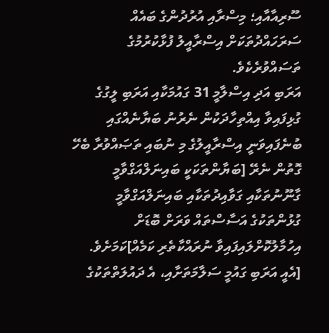ސޫރިއާއާއި؛ މިސްރާއި އުރުދުންގެ ބައެއް ސަރަހައްދުތަކަށް އިސްރާއީލު ފުޅާކުރުމުގެ ތަސައްވުރެކެވެ.
އަރަބި އަދި އިސްލާމީ 31 ގައުމަކާއި އަރަބި ލީގުގެ ގުޅިފައިވާ އިއްތިހާދަކުން ނެރުނު ބަޔާނެއްގައި ބުނެފައިވަނީ އިސްރާއީލުގެ މި ނުބައި ތަޞައްވުރާ ބެހޭ ގޮތުން ނެރޭ [ބަޔާންތަކަކީ ބައިނަލްއަގްވާމީ ގާނޫނުތަކާއި ގަވާއިދުތަކާއި ބައިނަލްއަގްވާމީ ގުޅުންތަކުގެ އަސާސްތައް ވަރަށް ބޮޑަށް އިހުމާލުކޮށްލައިފައިވާ ނުރައްކާތެރި ކަމެއް]ކަމަށެވެ.
[އެއީ އަރަބި ގައުމީ ސަލާމަތަށާއި، އެ ދައުލަތްތަކުގެ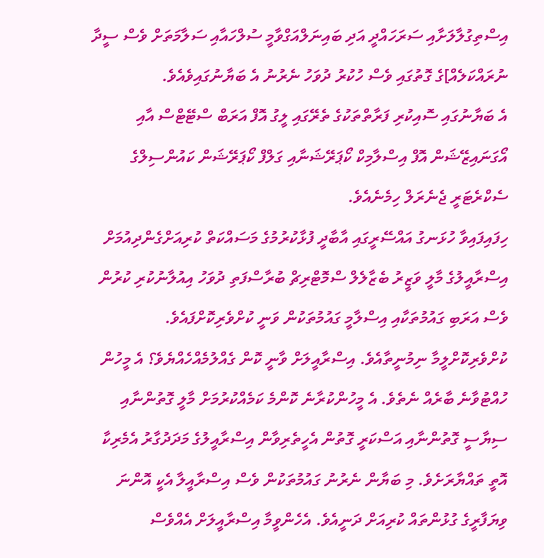އިސްތިގުލާލަށާއި ސަރަހައްދީ އަދި ބައިނަލްއަގްވާމީ ސުލްހައާއި ސަލާމަތަށް ވެސް ސީދާ ނުރައްކަލެއް]ގެ ގޮތުގައި ވެސް ހުކުރު ދުވަހު ނެރުނު އެ ބަޔާނުގައިވެއެވެ.
އެ ބަޔާނުގައި ސޮއިކުރި ފަރާތްތަކުގެ ތެރޭގައި ލީގު އޮފް އަރަބް ސްޓޭޓްސް އާއި އޯގަނައިޒޭޝަން އޮފް އިސްލާމިކް ކޯޕަރޭޝަނާއި ގަލްފް ކޯޕަރޭޝަން ކައުންސިލްގެ ސެކްރެޓަރީ ޖެނެރަލް ހިމެނެއެވެ.
ހިފައިފައިވާ ހުޅަނގު އައްސޭރީގައި އާބާދީ ފުޅާކުރުމުގެ މަސައްކަތް ކުރިއަށްގެންދިއުމަށް އިސްރާއީލުގެ މާލީ ވަޒީރު ބެޒާލެލް ސްމޮޓްރިޗް ބުރާސްފަތި ދުވަހު އިއުލާނުކުރި ކުރުން ވެސް އަރަބި ގައުމުތަކާއި އިސްލާމީ ގައުމުތަކުން ވަނީ ކުށްވެރިކޮށްފައެވެ.
ކުށްވެރިކޮށްލީމާ ނިމުނީތާއެވެ. އިސްރާއީލަށް ވާނީ ކޮން ގެއްލުމެއްހެއްޔެވެ؟ އެ މީހުން ހުއްޓުވާނެ ބާރެއް ނެތެވެ. އެ މީހުންކުރާނެ ކޮންމެ ކަމެއްކުރުމަށް މާލީ ގޮތުންނާއި ސިޔާސީ ގޮތުންނާއި އަސްކަރީ ގޮތުން އެހީތެރިވާން އިސްރާއީލުގެ މަދަދުގާރު އެމެރިކާ އޮތީ ތައްޔާރަށެވެ. މި ބަޔާން ނެރުނު ގައުމުތަކުން ވެސް އިސްރާއީލާ އެކީ އޮންނަ ވިޔަފާރީގެ ގުޅުންތައް ކުރިއަށް ދަނީއެވެ. އެހެންވީމާ އިސްރާއީލަށް އެއްވެސް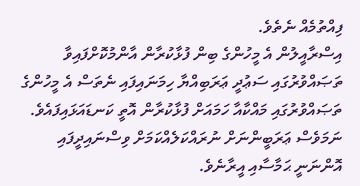ފިއްތުމެއް ނެތެވެ.
އިސްރާއީލުން އެ މީހުންގެ ބިން ފުޅާކުރާން އާންމުކޮށްފައިވާ ތަޞައްވުރުގައި ސަޢުދީ ޢަރަބިއްޔާ ހިމަނައިފައި ނެތަސް އެ މީހުންގެ ތަޞައްވުރުގައި މައްކާއާ ހަމައަށް ފުޅާކުރާން އޮތީ ކަނޑައަޅައިފައެވެ. ނަމަވެސް ޢަރަބީންނަށް ނުރައްކަލެއްކަމަށް ވިސްނައިދީފައި އޮންނަނީ ޙަމާސާއި އީރާނެވެ.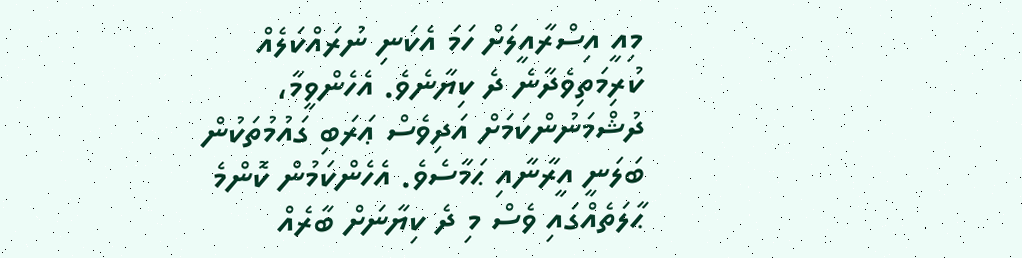މިއީ އިސްރާއީލަށް ހަމަ އެކަނި ނުރައްކަލެއް ކުރިމަތިވެދާނެ ދެ ކިޔާނެވެ. އެހެންވީމާ، ދުޝްމަނުންކަމަށް އަދިވެސް ޢަރަބި ގައުމުތަކުން ބަލަނީ އީރާނާއި ޙަމާސެވެ. އެހެންކަމުން ކޮންމެ ޙާލަތެއްގައި ވެސް މި ދެ ކިޔާނަށް ބާރެއް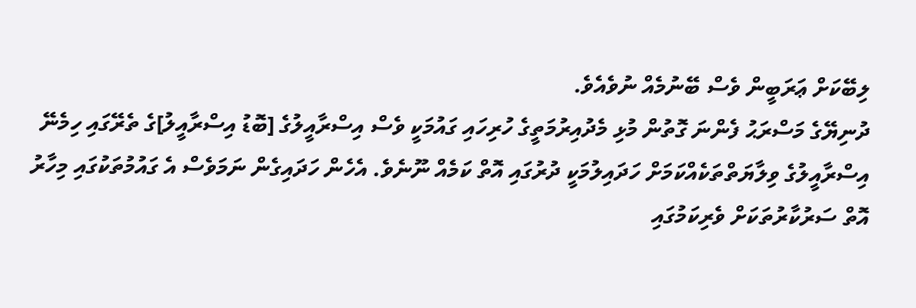ލިބޭކަށް ޢަރަބީން ވެސް ބޭނުމެއް ނުވެއެވެ.
ދުނިޔޭގެ މަސްރަޙު ފެންނަ ގޮތުން މުޅި މެދުއިރުމަތީގެ ހުރިހައި ގައުމަކީ ވެސް އިސްރާއީލުގެ [ބޮޑު އިސްރާއީލު]ގެ ތެރޭގައި ހިމެނޭ އިސްރާއީލުގެ ވިލާޔަތްތަކެއްކަމަށް ހަދައިލުމަކީ ދުރުގައި އޮތް ކަމެއް ނޫނެވެ. އެހެން ހަދައިގެން ނަމަވެސް އެ ގައުމުތަކުގައި މިހާރު އޮތް ސަރުކާރުތަކަށް ވެރިކަމުގައި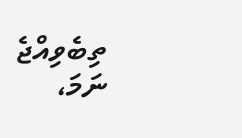ތިބެވިއްޖެ ނަމަ،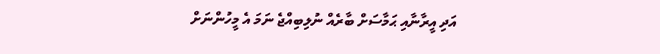އަދި އީރާނާއި ޙަމާސަށް ބާރެއް ނުލިބިއްޖެ ނަމަ އެ މީހުންނަށް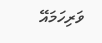ވަރިހަމައޭ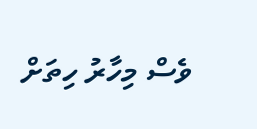ވެސް މިހާރު ހިތަށް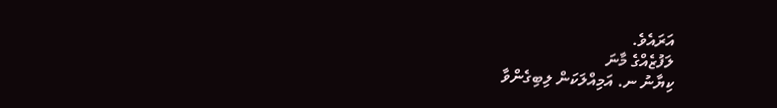އަރައެވެ.
ލަފުޒެއްގެ މާނަ
ކިޔާނު ނ. އަމިއްލަކަން ލިބިގެންވާ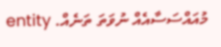މުއައްސަސާއެއް ނުވަތަ ތަނެއް. entity